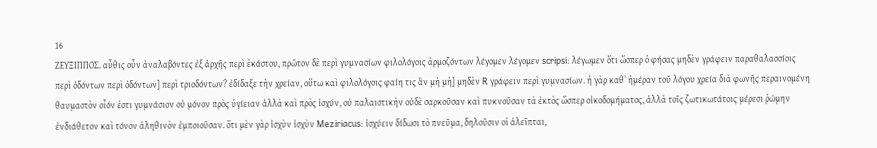16
ΖΕΥΞΙΠΠΟΣ. αὖθις οὖν ἀναλαβόντες ἐξ ἀρχῆς περὶ ἑκάστου, πρῶτον δὲ περὶ γυμνασίων φιλολόγοις ἁρμοζόντων λέγομεν λέγομεν scripsi: λέγωμεν ὅτι ὥσπερ ὁ φήσας μηδὲν γράφειν παραθαλασσίοις περὶ ὀδόντων περὶ ὀδόντων] περὶ τριοδόντων? ἐδίδαξε τὴν χρείαν, οὕτω καὶ φιλολόγοις φαίη τις ἂν μὴ μὴ] μηδὲν R γράφειν περὶ γυμνασίων. ἡ γὰρ καθʼ ἡμέραν τοῦ λόγου χρεία διὰ φωνῆς περαινομένη θαυμαστὸν οἷόν ἐστι γυμνάσιον οὐ μόνον πρὸς ὑγίειαν ἀλλὰ καὶ πρὸς ἰσχύν, οὐ παλαιστικὴν οὐδὲ σαρκοῦσαν καὶ πυκνοῦσαν τὰ ἐκτὸς ὥσπερ οἰκοδομήματος, ἀλλὰ τοῖς ζωτικωτάτοις μέρεσι ῥώμην ἐνδιάθετον καὶ τόνον ἀληθινὸν ἐμποιοῦσαν. ὅτι μὲν γὰρ ἰσχὺν ἰσχὺν Meziriacus: ἰσχύειν δίδωσι τὸ πνεῦμα, δηλοῦσιν οἱ ἀλεῖπται,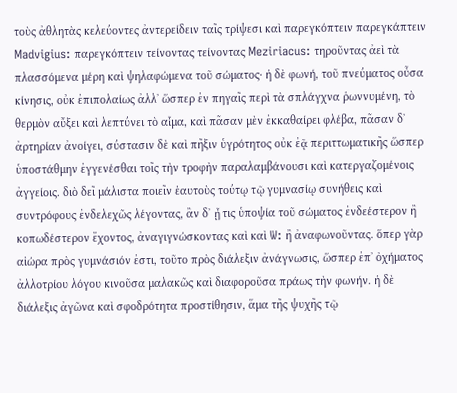τοὺς ἀθλητὰς κελεύοντες ἀντερείδειν ταῖς τρίψεσι καὶ παρεγκόπτειν παρεγκάπτειν Madvigius: παρεγκόπτειν τείνοντας τείνοντας Meziriacus: τηροῦντας ἀεὶ τὰ πλασσόμενα μέρη καὶ ψηλαφώμενα τοῦ σώματος· ἡ δὲ φωνή, τοῦ πνεύματος οὖσα κίνησις, οὐκ ἐπιπολαίως ἀλλʼ ὥσπερ ἐν πηγαῖς περὶ τὰ σπλάγχνα ῥωννυμένη, τὸ θερμὸν αὔξει καὶ λεπτύνει τὸ αἷμα, καὶ πᾶσαν μὲν ἐκκαθαίρει φλέβα, πᾶσαν δʼ ἀρτηρίαν ἀνοίγει, σύστασιν δὲ καὶ πῆξιν ὑγρότητος οὐκ ἐᾷ περιττωματικῆς ὥσπερ ὑποστάθμην ἐγγενέσθαι τοῖς τὴν τροφὴν παραλαμβάνουσι καὶ κατεργαζομένοις ἀγγείοις. διὸ δεῖ μάλιστα ποιεῖν ἑαυτοὺς τούτῳ τῷ γυμνασίῳ συνήθεις καὶ συντρόφους ἐνδελεχῶς λέγοντας, ἂν δʼ ᾖ τις ὑποψία τοῦ σώματος ἐνδεέστερον ἢ κοπωδέστερον ἔχοντος, ἀναγιγνώσκοντας καὶ καὶ W: ἢ ἀναφωνοῦντας. ὅπερ γὰρ αἰώρα πρὸς γυμνάσιόν ἐστι, τοῦτο πρὸς διάλεξιν ἀνάγνωσις, ὥσπερ ἐπʼ ὀχήματος ἀλλοτρίου λόγου κινοῦσα μαλακῶς καὶ διαφοροῦσα πράως τὴν φωνήν. ἡ δὲ διάλεξις ἀγῶνα καὶ σφοδρότητα προστίθησιν, ἅμα τῆς ψυχῆς τῷ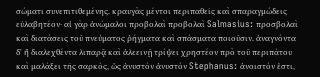σώματι συνεπιτιθεμένης. κραυγὰς μέντοι περιπαθεῖς καὶ σπαραγμώδεις εὐλαβητέον· αἱ γὰρ ἀνώμαλοι προβολαὶ προβολαὶ Salmasius: προσβολαὶ καὶ διατάσεις τοῦ πνεύματος ῥήγματα καὶ σπάσματα ποιοῦσιν. ἀναγνόντα δʼ ἢ διαλεχθέντα λιπαρᾷ καὶ ἀλεεινῇ τρίψει χρηστέον πρὸ τοῦ περιπάτου καὶ μαλάξει τῆς σαρκός, ὡς ἀνυστόν ἀνυστόν Stephanus: ἀνοιστόν ἐστι,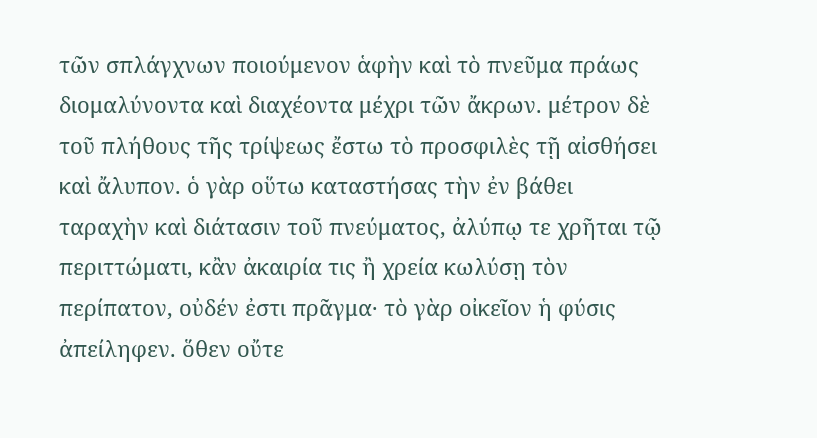τῶν σπλάγχνων ποιούμενον ἁφὴν καὶ τὸ πνεῦμα πράως διομαλύνοντα καὶ διαχέοντα μέχρι τῶν ἄκρων. μέτρον δὲ τοῦ πλήθους τῆς τρίψεως ἔστω τὸ προσφιλὲς τῇ αἰσθήσει καὶ ἄλυπον. ὁ γὰρ οὕτω καταστήσας τὴν ἐν βάθει ταραχὴν καὶ διάτασιν τοῦ πνεύματος, ἀλύπῳ τε χρῆται τῷ περιττώματι, κἂν ἀκαιρία τις ἢ χρεία κωλύσῃ τὸν περίπατον, οὐδέν ἐστι πρᾶγμα· τὸ γὰρ οἰκεῖον ἡ φύσις ἀπείληφεν. ὅθεν οὔτε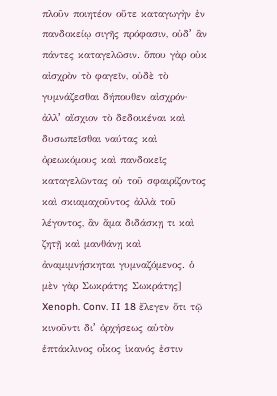πλοῦν ποιητέον οὔτε καταγωγὴν ἐν πανδοκείῳ σιγῆς πρόφασιν, οὐδʼ ἂν πάντες καταγελῶσιν. ὅπου γὰρ οὐκ αἰσχρὸν τὸ φαγεῖν, οὐδὲ τὸ γυμνάζεσθαι δήπουθεν αἰσχρόν· ἀλλʼ αἴσχιον τὸ δεδοικέναι καὶ δυσωπεῖσθαι ναύτας καὶ ὀρεωκόμους καὶ πανδοκεῖς καταγελῶντας οὐ τοῦ σφαιρίζοντος καὶ σκιαμαχοῦντος ἀλλὰ τοῦ λέγοντος, ἂν ἅμα διδάσκῃ τι καὶ ζητῇ καὶ μανθάνῃ καὶ ἀναμιμνῄσκηται γυμναζόμενος. ὁ μὲν γὰρ Σωκράτης Σωκράτης] Xenoph. Conv. II 18 ἔλεγεν ὅτι τῷ κινοῦντι διʼ ὀρχήσεως αὑτὸν ἑπτάκλινος οἶκος ἱκανός ἐστιν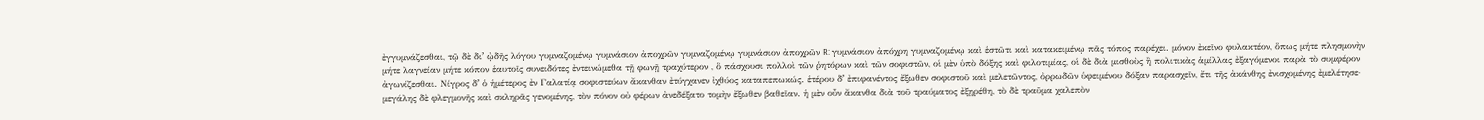ἐγγυμνάζεσθαι, τῷ δὲ διʼ ᾠδῆς λόγου γυμναζομένῳ γυμνάσιον ἀποχρῶν γυμναζομένῳ γυμνάσιον ἀποχρῶν R: γυμνάσιον ἀπόχρη γυμναζομένῳ καὶ ἑστῶτι καὶ κατακειμένῳ πᾶς τόπος παρέχει. μόνον ἐκεῖνο φυλακτέον, ὅπως μήτε πλησμονὴν μήτε λαγνείαν μήτε κόπον ἑαυτοῖς συνειδότες ἐντεινώμεθα τῇ φωνῇ τραχύτερον , ὃ πάσχουσι πολλοὶ τῶν ῥητόρων καὶ τῶν σοφιστῶν, οἱ μὲν ὑπὸ δόξης καὶ φιλοτιμίας, οἱ δὲ διὰ μισθοὺς ἢ πολιτικὰς ἁμίλλας ἐξαγόμενοι παρὰ τὸ συμφέρον ἀγωνίζεσθαι. Νίγρος δʼ ὁ ἡμέτερος ἐν Γαλατίᾳ σοφιστεύων ἄκανθαν ἐτύγχανεν ἰχθύος καταπεπωκώς. ἑτέρου δʼ ἐπιφανέντος ἔξωθεν σοφιστοῦ καὶ μελετῶντος, ὀρρωδῶν ὑφειμένου δόξαν παρασχεῖν, ἔτι τῆς ἀκάνθης ἐνισχομένης ἐμελέτησε· μεγάλης δὲ φλεγμονῆς καὶ σκληρᾶς γενομένης, τὸν πόνον οὐ φέρων ἀνεδέξατο τομὴν ἔξωθεν βαθεῖαν. ἡ μὲν οὖν ἄκανθα διὰ τοῦ τραύματος ἐξῃρέθη, τὸ δὲ τραῦμα χαλεπὸν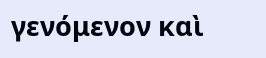γενόμενον καὶ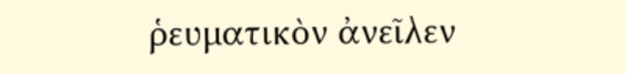ῥευματικὸν ἀνεῖλεν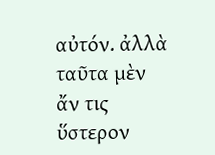αὐτόν. ἀλλὰ ταῦτα μὲν ἄν τις ὕστερον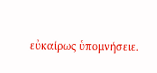εὐκαίρως ὑπομνήσειε.